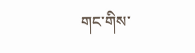གང་གིས་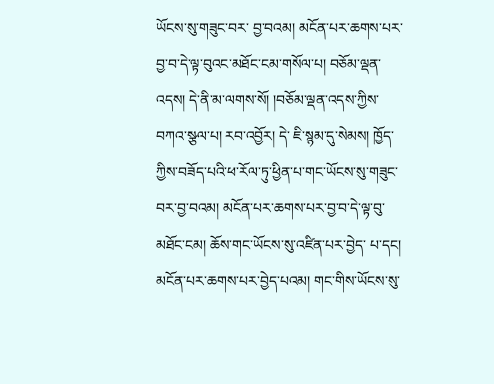ཡོངས་སུ་གཟུང་བར་ བྱ་བའམ། མངོན་པར་ཆགས་པར་བྱ་བ་དེ་ལྟ་བུའང་མཐོང་ངམ་གསོལ་པ། བཅོམ་ལྡན་འདས། དེ་ནི་མ་ལགས་སོ། །བཅོམ་ལྡན་འདས་ཀྱིས་བཀའ་སྩལ་པ། རབ་འབྱོར། དེ་ ཇི་སྙམ་དུ་སེམས། ཁྱོད་ཀྱིས་བཟོད་པའི་ཕ་རོལ་ཏུ་ཕྱིན་པ་གང་ཡོངས་སུ་གཟུང་བར་བྱ་བའམ། མངོན་པར་ཆགས་པར་བྱ་བ་དེ་ལྟ་བུ་མཐོང་ངམ། ཆོས་གང་ཡོངས་སུ་འཛིན་པར་བྱེད་ པ་དང། མངོན་པར་ཆགས་པར་བྱེད་པའམ། གང་གིས་ཡོངས་སུ་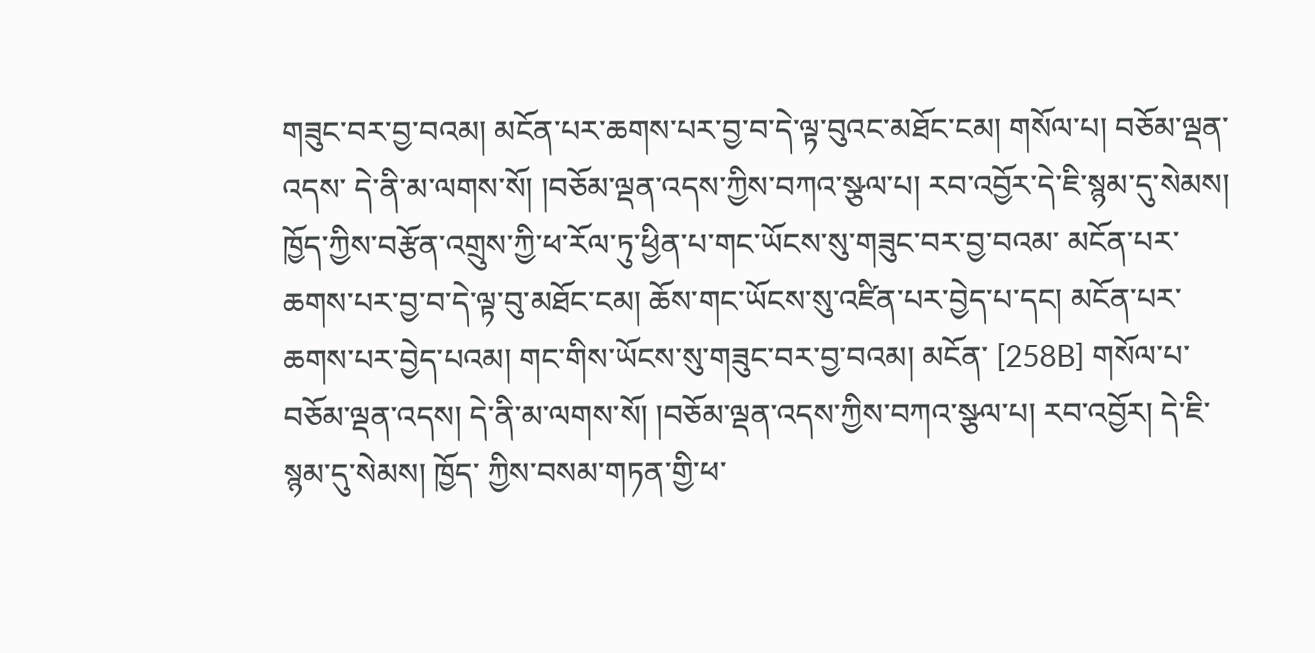གཟུང་བར་བྱ་བའམ། མངོན་པར་ཆགས་པར་བྱ་བ་དེ་ལྟ་བུའང་མཐོང་ངམ། གསོལ་པ། བཅོམ་ལྡན་འདས་ དེ་ནི་མ་ལགས་སོ། །བཅོམ་ལྡན་འདས་ཀྱིས་བཀའ་སྩལ་པ། རབ་འབྱོར་དེ་ཇི་སྙམ་དུ་སེམས། ཁྱོད་ཀྱིས་བརྩོན་འགྲུས་ཀྱི་ཕ་རོལ་ཏུ་ཕྱིན་པ་གང་ཡོངས་སུ་གཟུང་བར་བྱ་བའམ་ མངོན་པར་ཆགས་པར་བྱ་བ་དེ་ལྟ་བུ་མཐོང་ངམ། ཆོས་གང་ཡོངས་སུ་འཛིན་པར་བྱེད་པ་དང། མངོན་པར་ཆགས་པར་བྱེད་པའམ། གང་གིས་ཡོངས་སུ་གཟུང་བར་བྱ་བའམ། མངོན་ [258B] གསོལ་པ་བཅོམ་ལྡན་འདས། དེ་ནི་མ་ལགས་སོ། །བཅོམ་ལྡན་འདས་ཀྱིས་བཀའ་སྩལ་པ། རབ་འབྱོར། དེ་ཇི་སྙམ་དུ་སེམས། ཁྱོད་ ཀྱིས་བསམ་གཏན་གྱི་ཕ་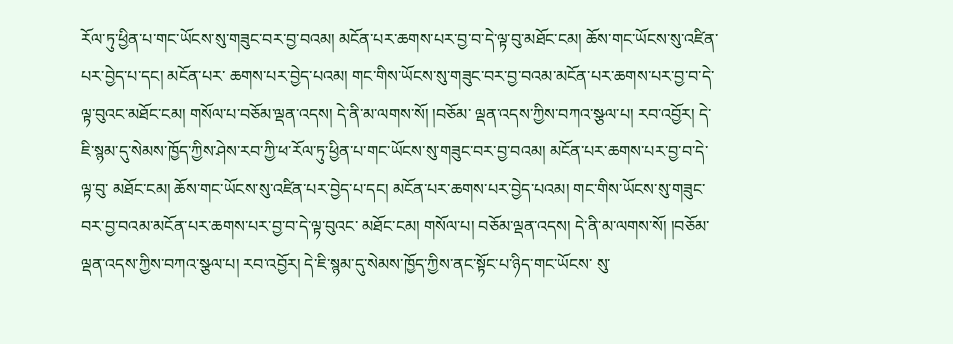རོལ་ཏུ་ཕྱིན་པ་གང་ཡོངས་སུ་གཟུང་བར་བྱ་བའམ། མངོན་པར་ཆགས་པར་བྱ་བ་དེ་ལྟ་བུ་མཐོང་ངམ། ཆོས་གང་ཡོངས་སུ་འཛིན་པར་བྱེད་པ་དང། མངོན་པར་ ཆགས་པར་བྱེད་པའམ། གང་གིས་ཡོངས་སུ་གཟུང་བར་བྱ་བའམ་མངོན་པར་ཆགས་པར་བྱ་བ་དེ་ལྟ་བུའང་མཐོང་ངམ། གསོལ་པ་བཅོམ་ལྡན་འདས། དེ་ནི་མ་ལགས་སོ། །བཅོམ་ ལྡན་འདས་ཀྱིས་བཀའ་སྩལ་པ། རབ་འབྱོར། དེ་ཇི་སྙམ་དུ་སེམས་ཁྱོད་ཀྱིས་ཤེས་རབ་ཀྱི་ཕ་རོལ་ཏུ་ཕྱིན་པ་གང་ཡོངས་སུ་གཟུང་བར་བྱ་བའམ། མངོན་པར་ཆགས་པར་བྱ་བ་དེ་ལྟ་བུ་ མཐོང་ངམ། ཆོས་གང་ཡོངས་སུ་འཛིན་པར་བྱེད་པ་དང། མངོན་པར་ཆགས་པར་བྱེད་པའམ། གང་གིས་ཡོངས་སུ་གཟུང་བར་བྱ་བའམ་མངོན་པར་ཆགས་པར་བྱ་བ་དེ་ལྟ་བུའང་ མཐོང་ངམ། གསོལ་པ། བཅོམ་ལྡན་འདས། དེ་ནི་མ་ལགས་སོ། །བཅོམ་ལྡན་འདས་ཀྱིས་བཀའ་སྩལ་པ། རབ་འབྱོར། དེ་ཇི་སྙམ་དུ་སེམས་ཁྱོད་ཀྱིས་ནང་སྟོང་པ་ཉིད་གང་ཡོངས་ སུ་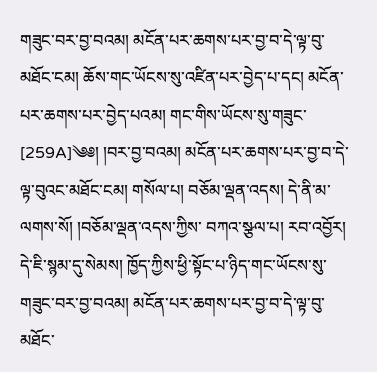གཟུང་བར་བྱ་བའམ། མངོན་པར་ཆགས་པར་བྱ་བ་དེ་ལྟ་བུ་མཐོང་ངམ། ཆོས་གང་ཡོངས་སུ་འཛིན་པར་བྱེད་པ་དང། མངོན་པར་ཆགས་པར་བྱེད་པའམ། གང་གིས་ཡོངས་སུ་གཟུང་ [259A]༄༅། །བར་བྱ་བའམ། མངོན་པར་ཆགས་པར་བྱ་བ་དེ་ལྟ་བུའང་མཐོང་ངམ། གསོལ་པ། བཅོམ་ལྡན་འདས། དེ་ནི་མ་ལགས་སོ། །བཅོམ་ལྡན་འདས་ཀྱིས་ བཀའ་སྩལ་པ། རབ་འབྱོར། དེ་ཇི་སྙམ་དུ་སེམས། ཁྱོད་ཀྱིས་ཕྱི་སྟོང་པ་ཉིད་གང་ཡོངས་སུ་གཟུང་བར་བྱ་བའམ། མངོན་པར་ཆགས་པར་བྱ་བ་དེ་ལྟ་བུ་མཐོང་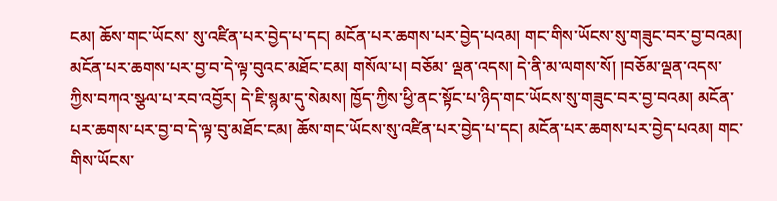ངམ། ཆོས་གང་ཡོངས་ སུ་འཛིན་པར་བྱེད་པ་དང། མངོན་པར་ཆགས་པར་བྱེད་པའམ། གང་གིས་ཡོངས་སུ་གཟུང་བར་བྱ་བའམ། མངོན་པར་ཆགས་པར་བྱ་བ་དེ་ལྟ་བུའང་མཐོང་ངམ། གསོལ་པ། བཅོམ་ ལྡན་འདས། དེ་ནི་མ་ལགས་སོ། །བཅོམ་ལྡན་འདས་ཀྱིས་བཀའ་སྩལ་པ་རབ་འབྱོར། དེ་ཇི་སྙམ་དུ་སེམས། ཁྱོད་ཀྱིས་ཕྱི་ནང་སྟོང་པ་ཉིད་གང་ཡོངས་སུ་གཟུང་བར་བྱ་བའམ། མངོན་ པར་ཆགས་པར་བྱ་བ་དེ་ལྟ་བུ་མཐོང་ངམ། ཆོས་གང་ཡོངས་སུ་འཛིན་པར་བྱེད་པ་དང། མངོན་པར་ཆགས་པར་བྱེད་པའམ། གང་གིས་ཡོངས་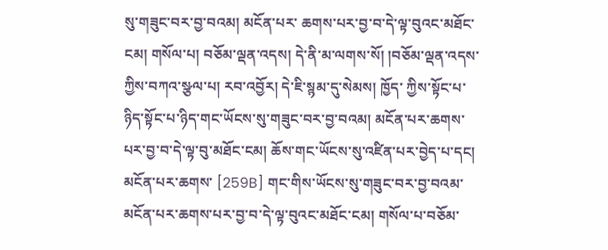སུ་གཟུང་བར་བྱ་བའམ། མངོན་པར་ ཆགས་པར་བྱ་བ་དེ་ལྟ་བུའང་མཐོང་ངམ། གསོལ་པ། བཅོམ་ལྡན་འདས། དེ་ནི་མ་ལགས་སོ། །བཅོམ་ལྡན་འདས་ཀྱིས་བཀའ་སྩལ་པ། རབ་འབྱོར། དེ་ཇི་སྙམ་དུ་སེམས། ཁྱོད་ ཀྱིས་སྟོང་པ་ཉིད་སྟོང་པ་ཉིད་གང་ཡོངས་སུ་གཟུང་བར་བྱ་བའམ། མངོན་པར་ཆགས་པར་བྱ་བ་དེ་ལྟ་བུ་མཐོང་ངམ། ཆོས་གང་ཡོངས་སུ་འཛིན་པར་བྱེད་པ་དང། མངོན་པར་ཆགས་ [259B] གང་གིས་ཡོངས་སུ་གཟུང་བར་བྱ་བའམ་མངོན་པར་ཆགས་པར་བྱ་བ་དེ་ལྟ་བུའང་མཐོང་ངམ། གསོལ་པ་བཅོམ་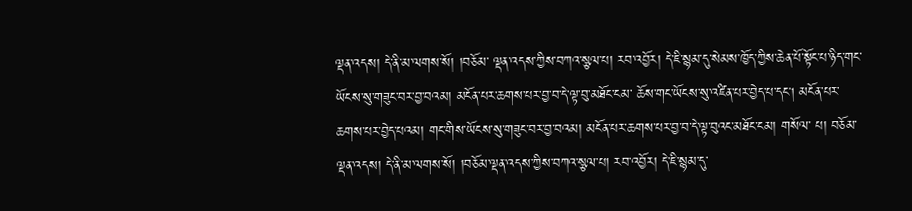ལྡན་འདས། དེ་ནི་མ་ལགས་སོ། །བཅོམ་ ལྡན་འདས་ཀྱིས་བཀའ་སྩལ་པ། རབ་འབྱོར། དེ་ཇི་སྙམ་དུ་སེམས་ཁྱོད་ཀྱིས་ཆེན་པོ་སྟོང་པ་ཉིད་གང་ཡོངས་སུ་གཟུང་བར་བྱ་བའམ། མངོན་པར་ཆགས་པར་བྱ་བ་དེ་ལྟ་བུ་མཐོང་ངམ་ ཆོས་གང་ཡོངས་སུ་འཛིན་པར་བྱེད་པ་དང། མངོན་པར་ཆགས་པར་བྱེད་པའམ། གང་གིས་ཡོངས་སུ་གཟུང་བར་བྱ་བའམ། མངོན་པར་ཆགས་པར་བྱ་བ་དེ་ལྟ་བུའང་མཐོང་ངམ། གསོལ་ པ། བཅོམ་ལྡན་འདས། དེ་ནི་མ་ལགས་སོ། །བཅོམ་ལྡན་འདས་ཀྱིས་བཀའ་སྩལ་པ། རབ་འབྱོར། དེ་ཇི་སྙམ་དུ་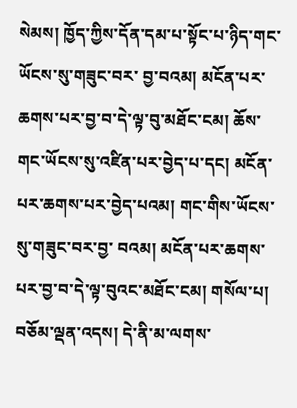སེམས། ཁྱོད་ཀྱིས་དོན་དམ་པ་སྟོང་པ་ཉིད་གང་ཡོངས་སུ་གཟུང་བར་ བྱ་བའམ། མངོན་པར་ཆགས་པར་བྱ་བ་དེ་ལྟ་བུ་མཐོང་ངམ། ཆོས་གང་ཡོངས་སུ་འཛིན་པར་བྱེད་པ་དང། མངོན་པར་ཆགས་པར་བྱེད་པའམ། གང་གིས་ཡོངས་སུ་གཟུང་བར་བྱ་ བའམ། མངོན་པར་ཆགས་པར་བྱ་བ་དེ་ལྟ་བུའང་མཐོང་ངམ། གསོལ་པ། བཅོམ་ལྡན་འདས། དེ་ནི་མ་ལགས་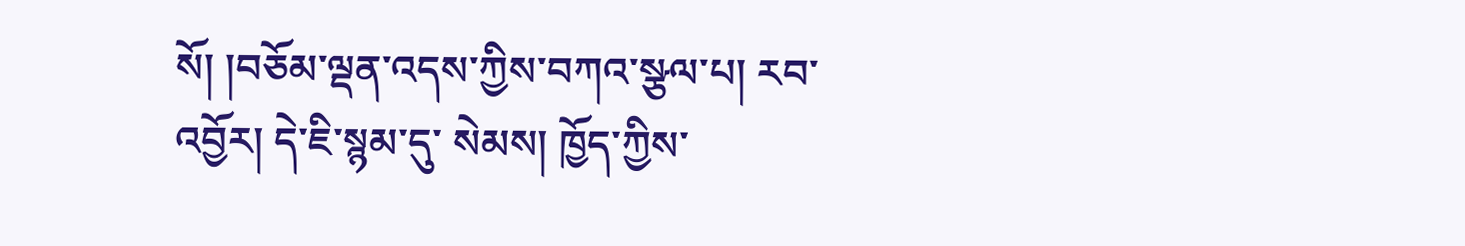སོ། །བཅོམ་ལྡན་འདས་ཀྱིས་བཀའ་སྩལ་པ། རབ་འབྱོར། དེ་ཇི་སྙམ་དུ་ སེམས། ཁྱོད་ཀྱིས་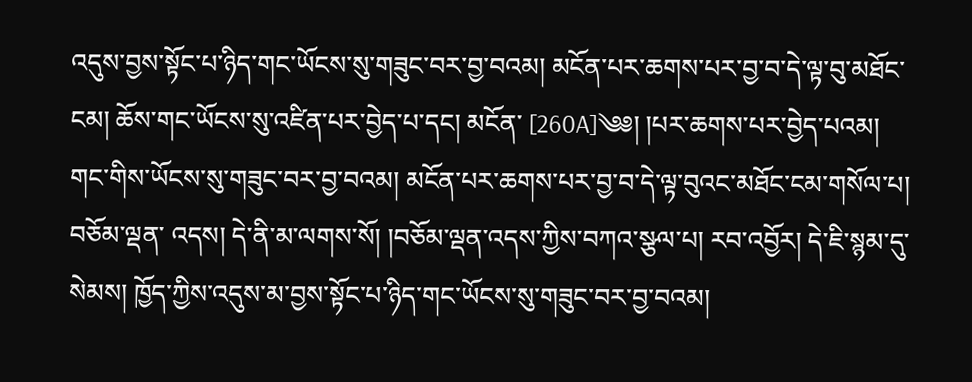འདུས་བྱས་སྟོང་པ་ཉིད་གང་ཡོངས་སུ་གཟུང་བར་བྱ་བའམ། མངོན་པར་ཆགས་པར་བྱ་བ་དེ་ལྟ་བུ་མཐོང་ངམ། ཆོས་གང་ཡོངས་སུ་འཛིན་པར་བྱེད་པ་དང། མངོན་ [260A]༄༅། །པར་ཆགས་པར་བྱེད་པའམ། གང་གིས་ཡོངས་སུ་གཟུང་བར་བྱ་བའམ། མངོན་པར་ཆགས་པར་བྱ་བ་དེ་ལྟ་བུའང་མཐོང་ངམ་གསོལ་པ། བཅོམ་ལྡན་ འདས། དེ་ནི་མ་ལགས་སོ། །བཅོམ་ལྡན་འདས་ཀྱིས་བཀའ་སྩལ་པ། རབ་འབྱོར། དེ་ཇི་སྙམ་དུ་སེམས། ཁྱོད་ཀྱིས་འདུས་མ་བྱས་སྟོང་པ་ཉིད་གང་ཡོངས་སུ་གཟུང་བར་བྱ་བའམ།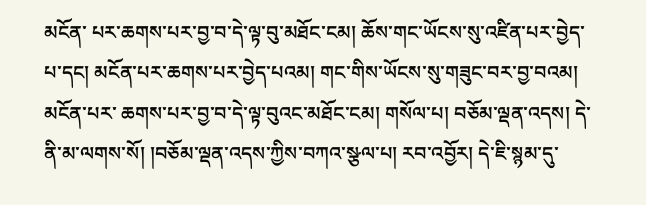མངོན་ པར་ཆགས་པར་བྱ་བ་དེ་ལྟ་བུ་མཐོང་ངམ། ཆོས་གང་ཡོངས་སུ་འཛིན་པར་བྱེད་པ་དང། མངོན་པར་ཆགས་པར་བྱེད་པའམ། གང་གིས་ཡོངས་སུ་གཟུང་བར་བྱ་བའམ། མངོན་པར་ ཆགས་པར་བྱ་བ་དེ་ལྟ་བུའང་མཐོང་ངམ། གསོལ་པ། བཅོམ་ལྡན་འདས། དེ་ནི་མ་ལགས་སོ། །བཅོམ་ལྡན་འདས་ཀྱིས་བཀའ་སྩལ་པ། རབ་འབྱོར། དེ་ཇི་སྙམ་དུ་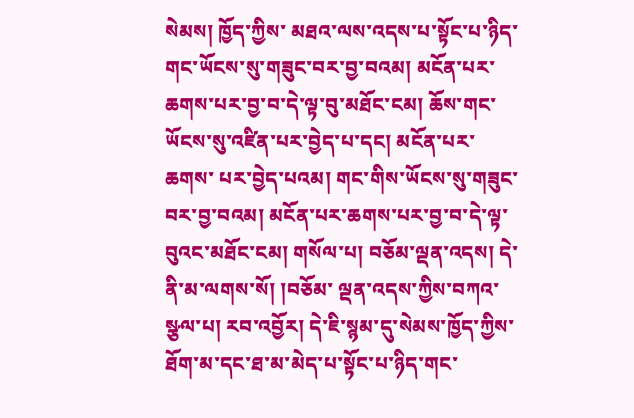སེམས། ཁྱོད་ཀྱིས་ མཐའ་ལས་འདས་པ་སྟོང་པ་ཉིད་གང་ཡོངས་སུ་གཟུང་བར་བྱ་བའམ། མངོན་པར་ཆགས་པར་བྱ་བ་དེ་ལྟ་བུ་མཐོང་ངམ། ཆོས་གང་ཡོངས་སུ་འཛིན་པར་བྱེད་པ་དང། མངོན་པར་ཆགས་ པར་བྱེད་པའམ། གང་གིས་ཡོངས་སུ་གཟུང་བར་བྱ་བའམ། མངོན་པར་ཆགས་པར་བྱ་བ་དེ་ལྟ་བུའང་མཐོང་ངམ། གསོལ་པ། བཅོམ་ལྡན་འདས། དེ་ནི་མ་ལགས་སོ། །བཅོམ་ ལྡན་འདས་ཀྱིས་བཀའ་སྩལ་པ། རབ་འབྱོར། དེ་ཇི་སྙམ་དུ་སེམས་ཁྱོད་ཀྱིས་ཐོག་མ་དང་ཐ་མ་མེད་པ་སྟོང་པ་ཉིད་གང་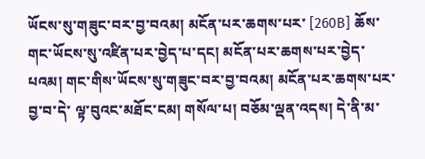ཡོངས་སུ་གཟུང་བར་བྱ་བའམ། མངོན་པར་ཆགས་པར་ [260B] ཆོས་གང་ཡོངས་སུ་འཛིན་པར་བྱེད་པ་དང། མངོན་པར་ཆགས་པར་བྱེད་པའམ། གང་གིས་ཡོངས་སུ་གཟུང་བར་བྱ་བའམ། མངོན་པར་ཆགས་པར་བྱ་བ་དེ་ ལྟ་བུའང་མཐོང་ངམ། གསོལ་པ། བཅོམ་ལྡན་འདས། དེ་ནི་མ་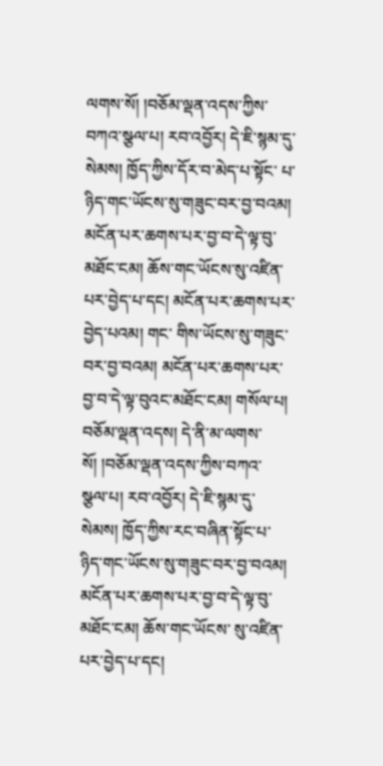ལགས་སོ། །བཅོམ་ལྡན་འདས་ཀྱིས་བཀའ་སྩལ་པ། རབ་འབྱོར། དེ་ཇི་སྙམ་དུ་སེམས། ཁྱོད་ཀྱིས་དོར་བ་མེད་པ་སྟོང་ པ་ཉིད་གང་ཡོངས་སུ་གཟུང་བར་བྱ་བའམ། མངོན་པར་ཆགས་པར་བྱ་བ་དེ་ལྟ་བུ་མཐོང་ངམ། ཆོས་གང་ཡོངས་སུ་འཛིན་པར་བྱེད་པ་དང། མངོན་པར་ཆགས་པར་བྱེད་པའམ། གང་ གིས་ཡོངས་སུ་གཟུང་བར་བྱ་བའམ། མངོན་པར་ཆགས་པར་བྱ་བ་དེ་ལྟ་བུའང་མཐོང་ངམ། གསོལ་པ། བཅོམ་ལྡན་འདས། དེ་ནི་མ་ལགས་སོ། །བཅོམ་ལྡན་འདས་ཀྱིས་བཀའ་ སྩལ་པ། རབ་འབྱོར། དེ་ཇི་སྙམ་དུ་སེམས། ཁྱོད་ཀྱིས་རང་བཞིན་སྟོང་པ་ཉིད་གང་ཡོངས་སུ་གཟུང་བར་བྱ་བའམ། མངོན་པར་ཆགས་པར་བྱ་བ་དེ་ལྟ་བུ་མཐོང་ངམ། ཆོས་གང་ཡོངས་ སུ་འཛིན་པར་བྱེད་པ་དང།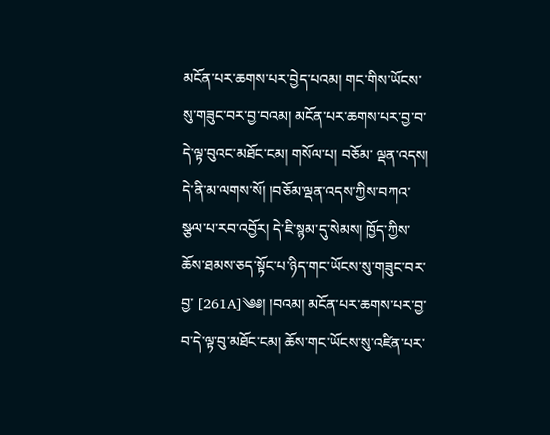མངོན་པར་ཆགས་པར་བྱེད་པའམ། གང་གིས་ཡོངས་སུ་གཟུང་བར་བྱ་བའམ། མངོན་པར་ཆགས་པར་བྱ་བ་དེ་ལྟ་བུའང་མཐོང་ངམ། གསོལ་པ། བཅོམ་ ལྡན་འདས། དེ་ནི་མ་ལགས་སོ། །བཅོམ་ལྡན་འདས་ཀྱིས་བཀའ་སྩལ་པ་རབ་འབྱོར། དེ་ཇི་སྙམ་དུ་སེམས། ཁྱོད་ཀྱིས་ཆོས་ཐམས་ཅད་སྟོང་པ་ཉིད་གང་ཡོངས་སུ་གཟུང་བར་བྱ་ [261A]༄༅། །བའམ། མངོན་པར་ཆགས་པར་བྱ་བ་དེ་ལྟ་བུ་མཐོང་ངམ། ཆོས་གང་ཡོངས་སུ་འཛིན་པར་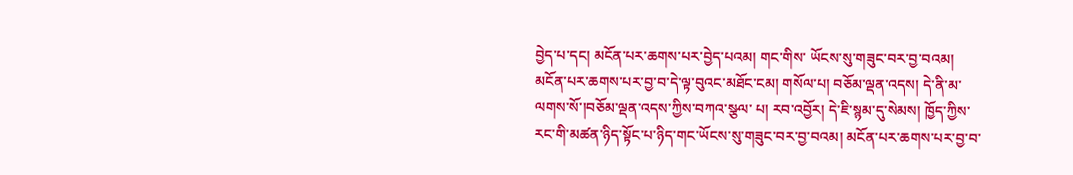བྱེད་པ་དང། མངོན་པར་ཆགས་པར་བྱེད་པའམ། གང་གིས་ ཡོངས་སུ་གཟུང་བར་བྱ་བའམ། མངོན་པར་ཆགས་པར་བྱ་བ་དེ་ལྟ་བུའང་མཐོང་ངམ། གསོལ་པ། བཅོམ་ལྡན་འདས། དེ་ནི་མ་ལགས་སོ་།བཅོམ་ལྡན་འདས་ཀྱིས་བཀའ་སྩལ་ པ། རབ་འབྱོར། དེ་ཇི་སྙམ་དུ་སེམས། ཁྱོད་ཀྱིས་རང་གི་མཚན་ཉིད་སྟོང་པ་ཉིད་གང་ཡོངས་སུ་གཟུང་བར་བྱ་བའམ། མངོན་པར་ཆགས་པར་བྱ་བ་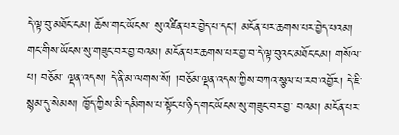དེ་ལྟ་བུ་མཐོང་ངམ། ཆོས་གང་ཡོངས་ སུ་འཛིན་པར་བྱེད་པ་དང། མངོན་པར་ཆགས་པར་བྱེད་པའམ། གང་གིས་ཡོངས་སུ་གཟུང་བར་བྱ་བའམ། མངོན་པར་ཆགས་པར་བྱ་བ་དེ་ལྟ་བུའང་མཐོང་ངམ། གསོལ་པ། བཅོམ་ ལྡན་འདས། དེ་ནི་མ་ལགས་སོ། །བཅོམ་ལྡན་འདས་ཀྱིས་བཀའ་སྩལ་པ་རབ་འབྱོར། དེ་ཇི་སྙམ་དུ་སེམས། ཁྱོད་ཀྱིས་མི་དམིགས་པ་སྟོང་པ་ཉིད་གང་ཡོངས་སུ་གཟུང་བར་བྱ་ བའམ། མངོན་པར་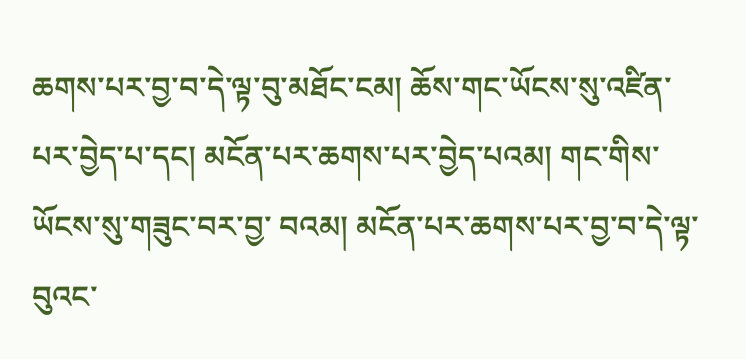ཆགས་པར་བྱ་བ་དེ་ལྟ་བུ་མཐོང་ངམ། ཆོས་གང་ཡོངས་སུ་འཛིན་པར་བྱེད་པ་དང། མངོན་པར་ཆགས་པར་བྱེད་པའམ། གང་གིས་ཡོངས་སུ་གཟུང་བར་བྱ་ བའམ། མངོན་པར་ཆགས་པར་བྱ་བ་དེ་ལྟ་བུའང་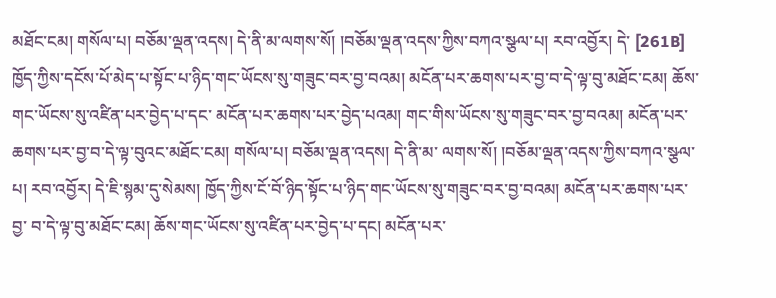མཐོང་ངམ། གསོལ་པ། བཅོམ་ལྡན་འདས། དེ་ནི་མ་ལགས་སོ། །བཅོམ་ལྡན་འདས་ཀྱིས་བཀའ་སྩལ་པ། རབ་འབྱོར། དེ་ [261B] ཁྱོད་ཀྱིས་དངོས་པོ་མེད་པ་སྟོང་པ་ཉིད་གང་ཡོངས་སུ་གཟུང་བར་བྱ་བའམ། མངོན་པར་ཆགས་པར་བྱ་བ་དེ་ལྟ་བུ་མཐོང་ངམ། ཆོས་གང་ཡོངས་སུ་འཛིན་པར་བྱེད་པ་དང་ མངོན་པར་ཆགས་པར་བྱེད་པའམ། གང་གིས་ཡོངས་སུ་གཟུང་བར་བྱ་བའམ། མངོན་པར་ཆགས་པར་བྱ་བ་དེ་ལྟ་བུའང་མཐོང་ངམ། གསོལ་པ། བཅོམ་ལྡན་འདས། དེ་ནི་མ་ ལགས་སོ། །བཅོམ་ལྡན་འདས་ཀྱིས་བཀའ་སྩལ་པ། རབ་འབྱོར། དེ་ཇི་སྙམ་དུ་སེམས། ཁྱོད་ཀྱིས་ངོ་བོ་ཉིད་སྟོང་པ་ཉིད་གང་ཡོངས་སུ་གཟུང་བར་བྱ་བའམ། མངོན་པར་ཆགས་པར་བྱ་ བ་དེ་ལྟ་བུ་མཐོང་ངམ། ཆོས་གང་ཡོངས་སུ་འཛིན་པར་བྱེད་པ་དང། མངོན་པར་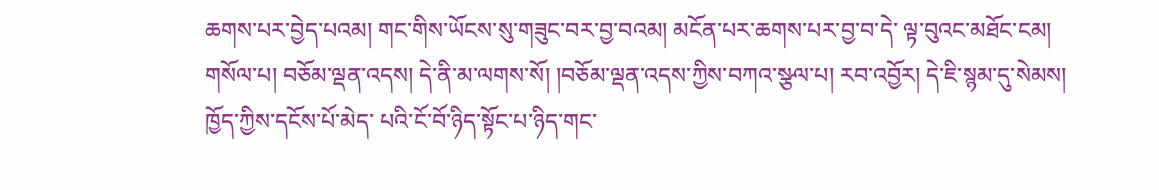ཆགས་པར་བྱེད་པའམ། གང་གིས་ཡོངས་སུ་གཟུང་བར་བྱ་བའམ། མངོན་པར་ཆགས་པར་བྱ་བ་དེ་ ལྟ་བུའང་མཐོང་ངམ། གསོལ་པ། བཅོམ་ལྡན་འདས། དེ་ནི་མ་ལགས་སོ། །བཅོམ་ལྡན་འདས་ཀྱིས་བཀའ་སྩལ་པ། རབ་འབྱོར། དེ་ཇི་སྙམ་དུ་སེམས། ཁྱོད་ཀྱིས་དངོས་པོ་མེད་ པའི་ངོ་བོ་ཉིད་སྟོང་པ་ཉིད་གང་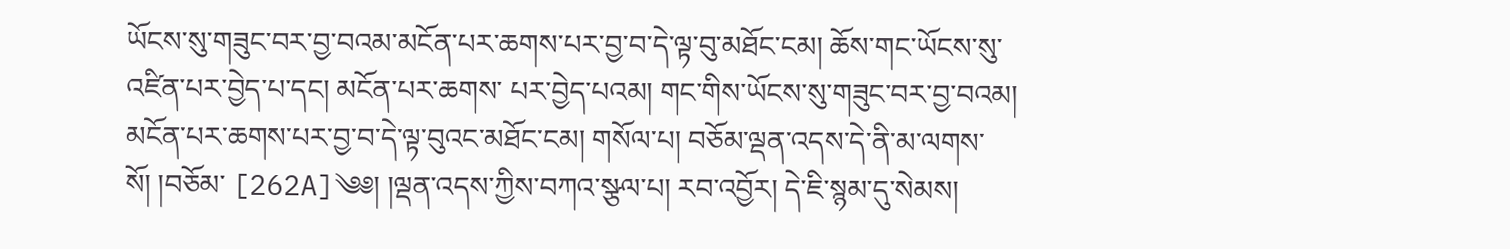ཡོངས་སུ་གཟུང་བར་བྱ་བའམ་མངོན་པར་ཆགས་པར་བྱ་བ་དེ་ལྟ་བུ་མཐོང་ངམ། ཆོས་གང་ཡོངས་སུ་འཛིན་པར་བྱེད་པ་དང། མངོན་པར་ཆགས་ པར་བྱེད་པའམ། གང་གིས་ཡོངས་སུ་གཟུང་བར་བྱ་བའམ། མངོན་པར་ཆགས་པར་བྱ་བ་དེ་ལྟ་བུའང་མཐོང་ངམ། གསོལ་པ། བཅོམ་ལྡན་འདས་དེ་ནི་མ་ལགས་སོ། །བཅོམ་ [262A]༄༅། །ལྡན་འདས་ཀྱིས་བཀའ་སྩལ་པ། རབ་འབྱོར། དེ་ཇི་སྙམ་དུ་སེམས།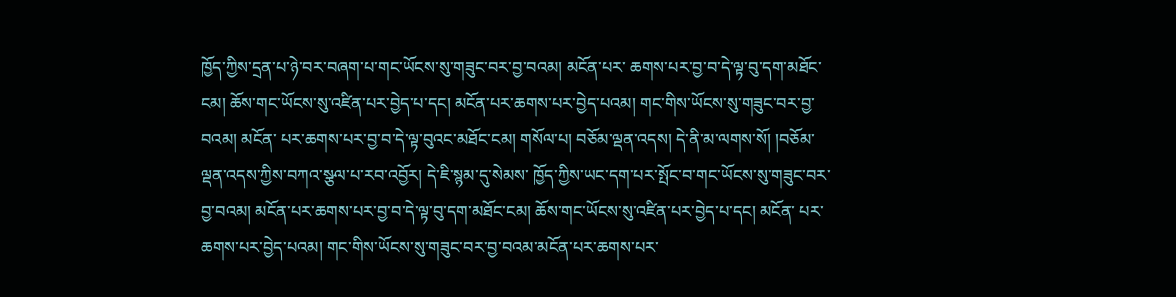ཁྱོད་ཀྱིས་དྲན་པ་ཉེ་བར་བཞག་པ་གང་ཡོངས་སུ་གཟུང་བར་བྱ་བའམ། མངོན་པར་ ཆགས་པར་བྱ་བ་དེ་ལྟ་བུ་དག་མཐོང་ངམ། ཆོས་གང་ཡོངས་སུ་འཛིན་པར་བྱེད་པ་དང། མངོན་པར་ཆགས་པར་བྱེད་པའམ། གང་གིས་ཡོངས་སུ་གཟུང་བར་བྱ་བའམ། མངོན་ པར་ཆགས་པར་བྱ་བ་དེ་ལྟ་བུའང་མཐོང་ངམ། གསོལ་པ། བཅོམ་ལྡན་འདས། དེ་ནི་མ་ལགས་སོ། །བཅོམ་ལྡན་འདས་ཀྱིས་བཀའ་སྩལ་པ་རབ་འབྱོར། དེ་ཇི་སྙམ་དུ་སེམས་ ཁྱོད་ཀྱིས་ཡང་དག་པར་སྤོང་བ་གང་ཡོངས་སུ་གཟུང་བར་བྱ་བའམ། མངོན་པར་ཆགས་པར་བྱ་བ་དེ་ལྟ་བུ་དག་མཐོང་ངམ། ཆོས་གང་ཡོངས་སུ་འཛིན་པར་བྱེད་པ་དང། མངོན་ པར་ཆགས་པར་བྱེད་པའམ། གང་གིས་ཡོངས་སུ་གཟུང་བར་བྱ་བའམ་མངོན་པར་ཆགས་པར་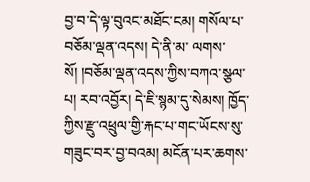བྱ་བ་དེ་ལྟ་བུའང་མཐོང་ངམ། གསོལ་པ་བཅོམ་ལྡན་འདས། དེ་ནི་མ་ ལགས་སོ། །བཅོམ་ལྡན་འདས་ཀྱིས་བཀའ་སྩལ་པ། རབ་འབྱོར། དེ་ཇི་སྙམ་དུ་སེམས། ཁྱོད་ཀྱིས་རྫུ་འཕྲུལ་གྱི་རྐང་པ་གང་ཡོངས་སུ་གཟུང་བར་བྱ་བའམ། མངོན་པར་ཆགས་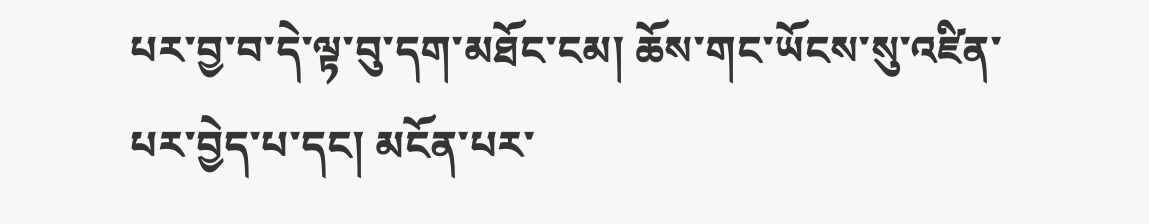པར་བྱ་བ་དེ་ལྟ་བུ་དག་མཐོང་ངམ། ཆོས་གང་ཡོངས་སུ་འཛིན་པར་བྱེད་པ་དང། མངོན་པར་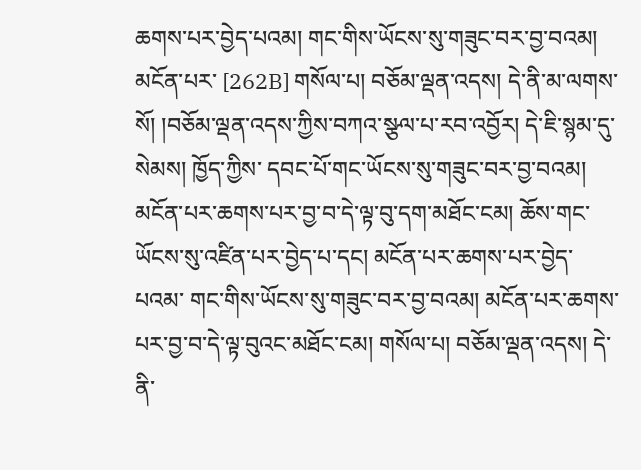ཆགས་པར་བྱེད་པའམ། གང་གིས་ཡོངས་སུ་གཟུང་བར་བྱ་བའམ། མངོན་པར་ [262B] གསོལ་པ། བཅོམ་ལྡན་འདས། དེ་ནི་མ་ལགས་སོ། །བཅོམ་ལྡན་འདས་ཀྱིས་བཀའ་སྩལ་པ་རབ་འབྱོར། དེ་ཇི་སྙམ་དུ་སེམས། ཁྱོད་ཀྱིས་ དབང་པོ་གང་ཡོངས་སུ་གཟུང་བར་བྱ་བའམ། མངོན་པར་ཆགས་པར་བྱ་བ་དེ་ལྟ་བུ་དག་མཐོང་ངམ། ཆོས་གང་ཡོངས་སུ་འཛིན་པར་བྱེད་པ་དང། མངོན་པར་ཆགས་པར་བྱེད་པའམ་ གང་གིས་ཡོངས་སུ་གཟུང་བར་བྱ་བའམ། མངོན་པར་ཆགས་པར་བྱ་བ་དེ་ལྟ་བུའང་མཐོང་ངམ། གསོལ་པ། བཅོམ་ལྡན་འདས། དེ་ནི་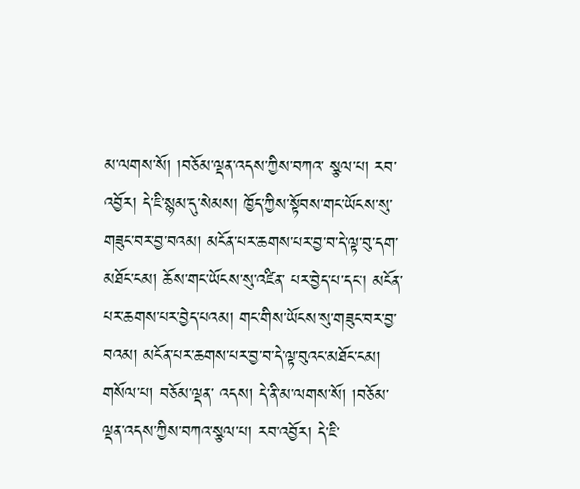མ་ལགས་སོ། །བཅོམ་ལྡན་འདས་ཀྱིས་བཀའ་ སྩལ་པ། རབ་འབྱོར། དེ་ཇི་སྙམ་དུ་སེམས། ཁྱོད་ཀྱིས་སྟོབས་གང་ཡོངས་སུ་གཟུང་བར་བྱ་བའམ། མངོན་པར་ཆགས་པར་བྱ་བ་དེ་ལྟ་བུ་དག་མཐོང་ངམ། ཆོས་གང་ཡོངས་སུ་འཛིན་ པར་བྱེད་པ་དང། མངོན་པར་ཆགས་པར་བྱེད་པའམ། གང་གིས་ཡོངས་སུ་གཟུང་བར་བྱ་བའམ། མངོན་པར་ཆགས་པར་བྱ་བ་དེ་ལྟ་བུའང་མཐོང་ངམ། གསོལ་པ། བཅོམ་ལྡན་ འདས། དེ་ནི་མ་ལགས་སོ། །བཅོམ་ལྡན་འདས་ཀྱིས་བཀའ་སྩལ་པ། རབ་འབྱོར། དེ་ཇི་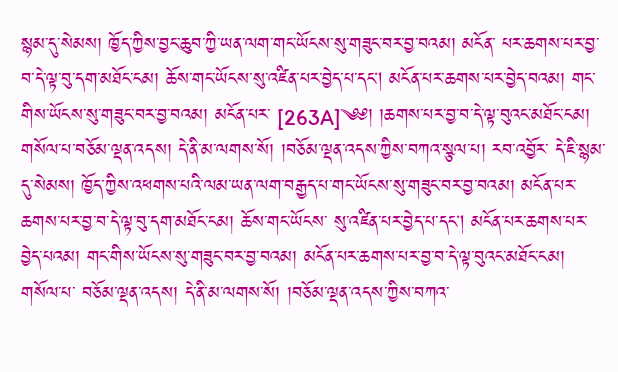སྙམ་དུ་སེམས། ཁྱོད་ཀྱིས་བྱང་ཆུབ་ཀྱི་ཡན་ལག་གང་ཡོངས་སུ་གཟུང་བར་བྱ་བའམ། མངོན་ པར་ཆགས་པར་བྱ་བ་དེ་ལྟ་བུ་དག་མཐོང་ངམ། ཆོས་གང་ཡོངས་སུ་འཛིན་པར་བྱེད་པ་དང། མངོན་པར་ཆགས་པར་བྱེད་བའམ། གང་གིས་ཡོངས་སུ་གཟུང་བར་བྱ་བའམ། མངོན་པར་ [263A]༄༅། །ཆགས་པར་བྱ་བ་དེ་ལྟ་བུའང་མཐོང་ངམ། གསོལ་པ་བཅོམ་ལྡན་འདས། དེ་ནི་མ་ལགས་སོ། །བཅོམ་ལྡན་འདས་ཀྱིས་བཀའ་སྩལ་པ། རབ་འབྱོར་ དེ་ཇི་སྙམ་དུ་སེམས། ཁྱོད་ཀྱིས་འཕགས་པའི་ལམ་ཡན་ལག་བརྒྱད་པ་གང་ཡོངས་སུ་གཟུང་བར་བྱ་བའམ། མངོན་པར་ཆགས་པར་བྱ་བ་དེ་ལྟ་བུ་དག་མཐོང་ངམ། ཆོས་གང་ཡོངས་ སུ་འཛིན་པར་བྱེད་པ་དང། མངོན་པར་ཆགས་པར་བྱེད་པའམ། གང་གིས་ཡོངས་སུ་གཟུང་བར་བྱ་བའམ། མངོན་པར་ཆགས་པར་བྱ་བ་དེ་ལྟ་བུའང་མཐོང་ངམ། གསོལ་པ་ བཅོམ་ལྡན་འདས། དེ་ནི་མ་ལགས་སོ། །བཅོམ་ལྡན་འདས་ཀྱིས་བཀའ་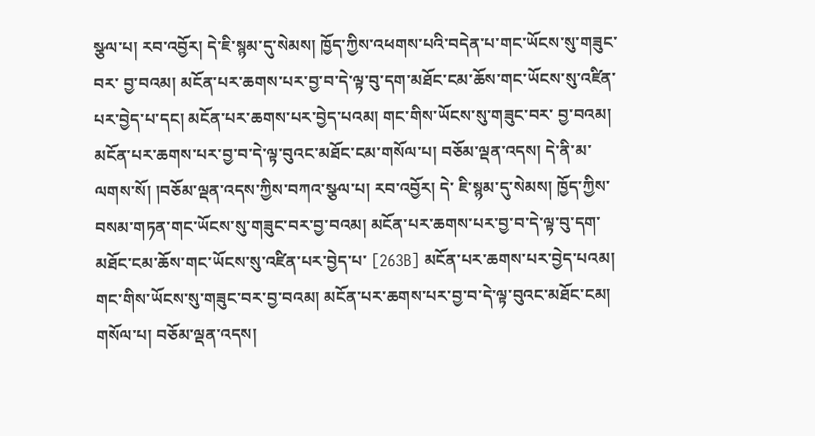སྩལ་པ། རབ་འབྱོར། དེ་ཇི་སྙམ་དུ་སེམས། ཁྱོད་ཀྱིས་འཕགས་པའི་བདེན་པ་གང་ཡོངས་སུ་གཟུང་བར་ བྱ་བའམ། མངོན་པར་ཆགས་པར་བྱ་བ་དེ་ལྟ་བུ་དག་མཐོང་ངམ་ཆོས་གང་ཡོངས་སུ་འཛིན་པར་བྱེད་པ་དང། མངོན་པར་ཆགས་པར་བྱེད་པའམ། གང་གིས་ཡོངས་སུ་གཟུང་བར་ བྱ་བའམ། མངོན་པར་ཆགས་པར་བྱ་བ་དེ་ལྟ་བུའང་མཐོང་ངམ་གསོལ་པ། བཅོམ་ལྡན་འདས། དེ་ནི་མ་ལགས་སོ། །བཅོམ་ལྡན་འདས་ཀྱིས་བཀའ་སྩལ་པ། རབ་འབྱོར། དེ་ ཇི་སྙམ་དུ་སེམས། ཁྱོད་ཀྱིས་བསམ་གཏན་གང་ཡོངས་སུ་གཟུང་བར་བྱ་བའམ། མངོན་པར་ཆགས་པར་བྱ་བ་དེ་ལྟ་བུ་དག་མཐོང་ངམ་ཆོས་གང་ཡོངས་སུ་འཛིན་པར་བྱེད་པ་ [263B] མངོན་པར་ཆགས་པར་བྱེད་པའམ། གང་གིས་ཡོངས་སུ་གཟུང་བར་བྱ་བའམ། མངོན་པར་ཆགས་པར་བྱ་བ་དེ་ལྟ་བུའང་མཐོང་ངམ། གསོལ་པ། བཅོམ་ལྡན་འདས།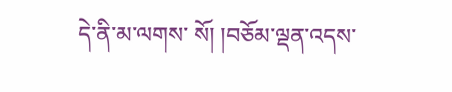དེ་ནི་མ་ལགས་ སོ། །བཅོམ་ལྡན་འདས་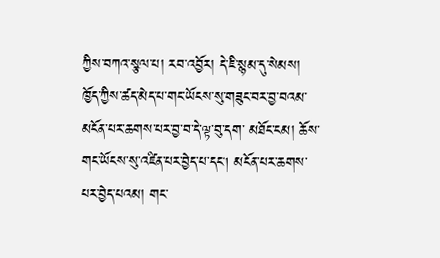ཀྱིས་བཀའ་སྩལ་པ། རབ་འབྱོར། དེ་ཇི་སྙམ་དུ་སེམས། ཁྱོད་ཀྱིས་ཚད་མེད་པ་གང་ཡོངས་སུ་གཟུང་བར་བྱ་བའམ་མངོན་པར་ཆགས་པར་བྱ་བ་དེ་ལྟ་བུ་དག་ མཐོང་ངམ། ཆོས་གང་ཡོངས་སུ་འཛིན་པར་བྱེད་པ་དང། མངོན་པར་ཆགས་པར་བྱེད་པའམ། གང་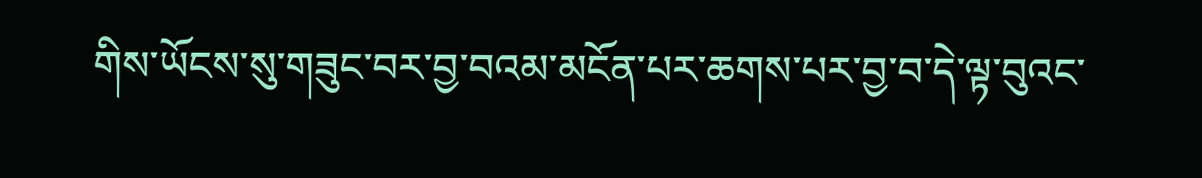གིས་ཡོངས་སུ་གཟུང་བར་བྱ་བའམ་མངོན་པར་ཆགས་པར་བྱ་བ་དེ་ལྟ་བུའང་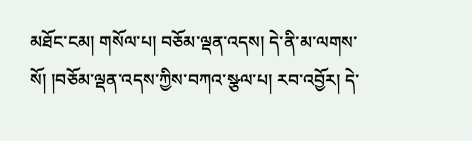མཐོང་ངམ། གསོལ་པ། བཅོམ་ལྡན་འདས། དེ་ནི་མ་ལགས་སོ། །བཅོམ་ལྡན་འདས་ཀྱིས་བཀའ་སྩལ་པ། རབ་འབྱོར། དེ་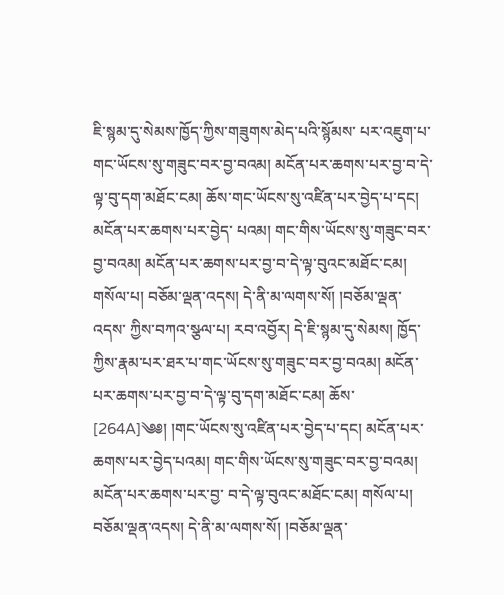ཇི་སྙམ་དུ་སེམས་ཁྱོད་ཀྱིས་གཟུགས་མེད་པའི་སྙོམས་ པར་འཇུག་པ་གང་ཡོངས་སུ་གཟུང་བར་བྱ་བའམ། མངོན་པར་ཆགས་པར་བྱ་བ་དེ་ལྟ་བུ་དག་མཐོང་ངམ། ཆོས་གང་ཡོངས་སུ་འཛིན་པར་བྱེད་པ་དང། མངོན་པར་ཆགས་པར་བྱེད་ པའམ། གང་གིས་ཡོངས་སུ་གཟུང་བར་བྱ་བའམ། མངོན་པར་ཆགས་པར་བྱ་བ་དེ་ལྟ་བུའང་མཐོང་ངམ། གསོལ་པ། བཅོམ་ལྡན་འདས། དེ་ནི་མ་ལགས་སོ། །བཅོམ་ལྡན་འདས་ ཀྱིས་བཀའ་སྩལ་པ། རབ་འབྱོར། དེ་ཇི་སྙམ་དུ་སེམས། ཁྱོད་ཀྱིས་རྣམ་པར་ཐར་པ་གང་ཡོངས་སུ་གཟུང་བར་བྱ་བའམ། མངོན་པར་ཆགས་པར་བྱ་བ་དེ་ལྟ་བུ་དག་མཐོང་ངམ། ཆོས་ [264A]༄༅། །གང་ཡོངས་སུ་འཛིན་པར་བྱེད་པ་དང། མངོན་པར་ཆགས་པར་བྱེད་པའམ། གང་གིས་ཡོངས་སུ་གཟུང་བར་བྱ་བའམ། མངོན་པར་ཆགས་པར་བྱ་ བ་དེ་ལྟ་བུའང་མཐོང་ངམ། གསོལ་པ། བཅོམ་ལྡན་འདས། དེ་ནི་མ་ལགས་སོ། །བཅོམ་ལྡན་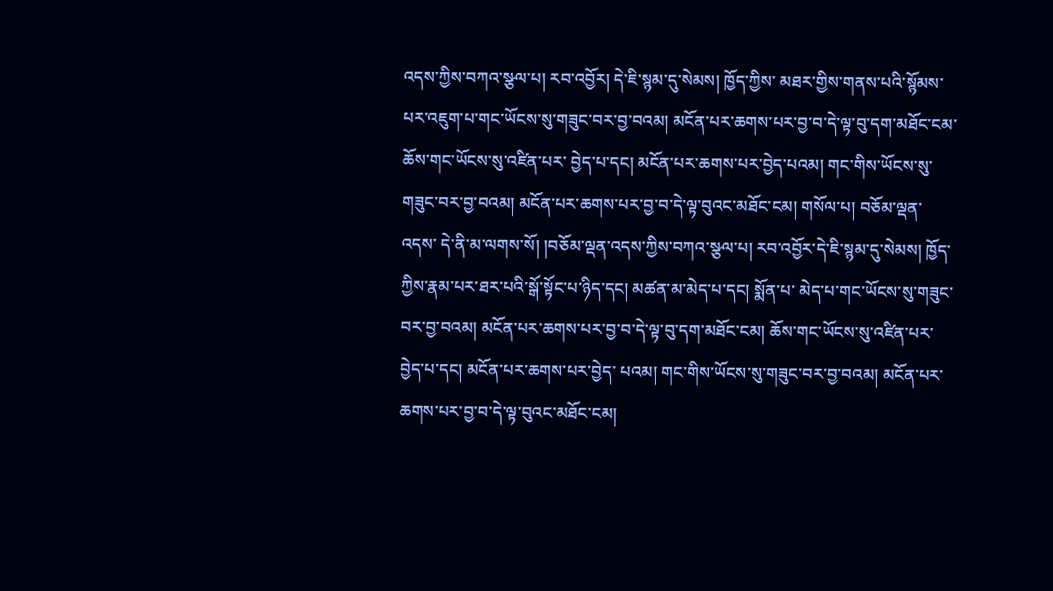འདས་ཀྱིས་བཀའ་སྩལ་པ། རབ་འབྱོར། དེ་ཇི་སྙམ་དུ་སེམས། ཁྱོད་ཀྱིས་ མཐར་གྱིས་གནས་པའི་སྙོམས་པར་འཇུག་པ་གང་ཡོངས་སུ་གཟུང་བར་བྱ་བའམ། མངོན་པར་ཆགས་པར་བྱ་བ་དེ་ལྟ་བུ་དག་མཐོང་ངམ་ཆོས་གང་ཡོངས་སུ་འཛིན་པར་ བྱེད་པ་དང། མངོན་པར་ཆགས་པར་བྱེད་པའམ། གང་གིས་ཡོངས་སུ་གཟུང་བར་བྱ་བའམ། མངོན་པར་ཆགས་པར་བྱ་བ་དེ་ལྟ་བུའང་མཐོང་ངམ། གསོལ་པ། བཅོམ་ལྡན་འདས་ དེ་ནི་མ་ལགས་སོ། །བཅོམ་ལྡན་འདས་ཀྱིས་བཀའ་སྩལ་པ། རབ་འབྱོར་དེ་ཇི་སྙམ་དུ་སེམས། ཁྱོད་ཀྱིས་རྣམ་པར་ཐར་པའི་སྒོ་སྟོང་པ་ཉིད་དང། མཚན་མ་མེད་པ་དང། སྨོན་པ་ མེད་པ་གང་ཡོངས་སུ་གཟུང་བར་བྱ་བའམ། མངོན་པར་ཆགས་པར་བྱ་བ་དེ་ལྟ་བུ་དག་མཐོང་ངམ། ཆོས་གང་ཡོངས་སུ་འཛིན་པར་བྱེད་པ་དང། མངོན་པར་ཆགས་པར་བྱེད་ པའམ། གང་གིས་ཡོངས་སུ་གཟུང་བར་བྱ་བའམ། མངོན་པར་ཆགས་པར་བྱ་བ་དེ་ལྟ་བུའང་མཐོང་ངམ།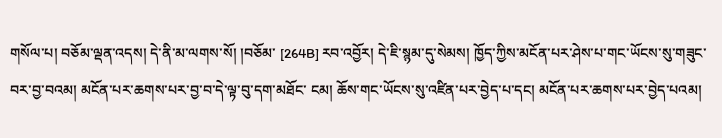གསོལ་པ། བཅོམ་ལྡན་འདས། དེ་ནི་མ་ལགས་སོ། །བཅོམ་ [264B] རབ་འབྱོར། དེ་ཇི་སྙམ་དུ་སེམས། ཁྱོད་ཀྱིས་མངོན་པར་ཤེས་པ་གང་ཡོངས་སུ་གཟུང་བར་བྱ་བའམ། མངོན་པར་ཆགས་པར་བྱ་བ་དེ་ལྟ་བུ་དག་མཐོང་ ངམ། ཆོས་གང་ཡོངས་སུ་འཛིན་པར་བྱེད་པ་དང། མངོན་པར་ཆགས་པར་བྱེད་པའམ།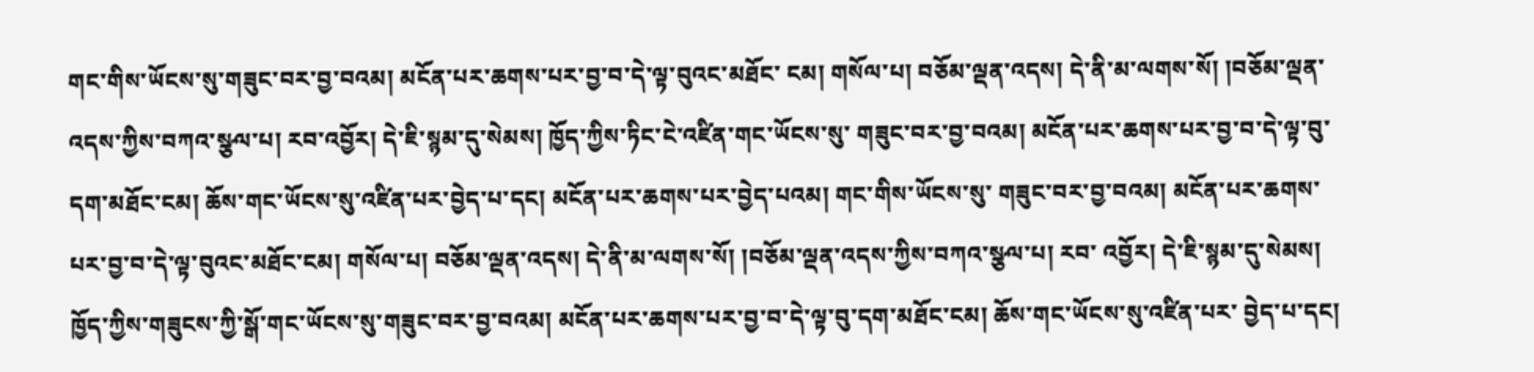གང་གིས་ཡོངས་སུ་གཟུང་བར་བྱ་བའམ། མངོན་པར་ཆགས་པར་བྱ་བ་དེ་ལྟ་བུའང་མཐོང་ ངམ། གསོལ་པ། བཅོམ་ལྡན་འདས། དེ་ནི་མ་ལགས་སོ། །བཅོམ་ལྡན་འདས་ཀྱིས་བཀའ་སྩལ་པ། རབ་འབྱོར། དེ་ཇི་སྙམ་དུ་སེམས། ཁྱོད་ཀྱིས་ཏིང་ངེ་འཛིན་གང་ཡོངས་སུ་ གཟུང་བར་བྱ་བའམ། མངོན་པར་ཆགས་པར་བྱ་བ་དེ་ལྟ་བུ་དག་མཐོང་ངམ། ཆོས་གང་ཡོངས་སུ་འཛིན་པར་བྱེད་པ་དང། མངོན་པར་ཆགས་པར་བྱེད་པའམ། གང་གིས་ཡོངས་སུ་ གཟུང་བར་བྱ་བའམ། མངོན་པར་ཆགས་པར་བྱ་བ་དེ་ལྟ་བུའང་མཐོང་ངམ། གསོལ་པ། བཅོམ་ལྡན་འདས། དེ་ནི་མ་ལགས་སོ། །བཅོམ་ལྡན་འདས་ཀྱིས་བཀའ་སྩལ་པ། རབ་ འབྱོར། དེ་ཇི་སྙམ་དུ་སེམས། ཁྱོད་ཀྱིས་གཟུངས་ཀྱི་སྒོ་གང་ཡོངས་སུ་གཟུང་བར་བྱ་བའམ། མངོན་པར་ཆགས་པར་བྱ་བ་དེ་ལྟ་བུ་དག་མཐོང་ངམ། ཆོས་གང་ཡོངས་སུ་འཛིན་པར་ བྱེད་པ་དང།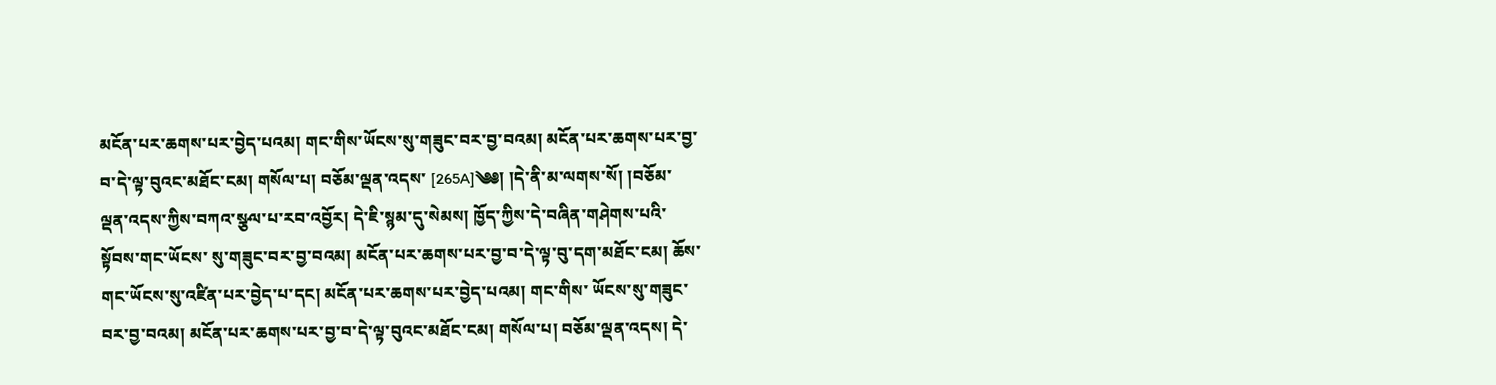མངོན་པར་ཆགས་པར་བྱེད་པའམ། གང་གིས་ཡོངས་སུ་གཟུང་བར་བྱ་བའམ། མངོན་པར་ཆགས་པར་བྱ་བ་དེ་ལྟ་བུའང་མཐོང་ངམ། གསོལ་པ། བཅོམ་ལྡན་འདས་ [265A]༄༅། །དེ་ནི་མ་ལགས་སོ། །བཅོམ་ལྡན་འདས་ཀྱིས་བཀའ་སྩལ་པ་རབ་འབྱོར། དེ་ཇི་སྙམ་དུ་སེམས། ཁྱོད་ཀྱིས་དེ་བཞིན་གཤེགས་པའི་སྟོབས་གང་ཡོངས་ སུ་གཟུང་བར་བྱ་བའམ། མངོན་པར་ཆགས་པར་བྱ་བ་དེ་ལྟ་བུ་དག་མཐོང་ངམ། ཆོས་གང་ཡོངས་སུ་འཛིན་པར་བྱེད་པ་དང། མངོན་པར་ཆགས་པར་བྱེད་པའམ། གང་གིས་ ཡོངས་སུ་གཟུང་བར་བྱ་བའམ། མངོན་པར་ཆགས་པར་བྱ་བ་དེ་ལྟ་བུའང་མཐོང་ངམ། གསོལ་པ། བཅོམ་ལྡན་འདས། དེ་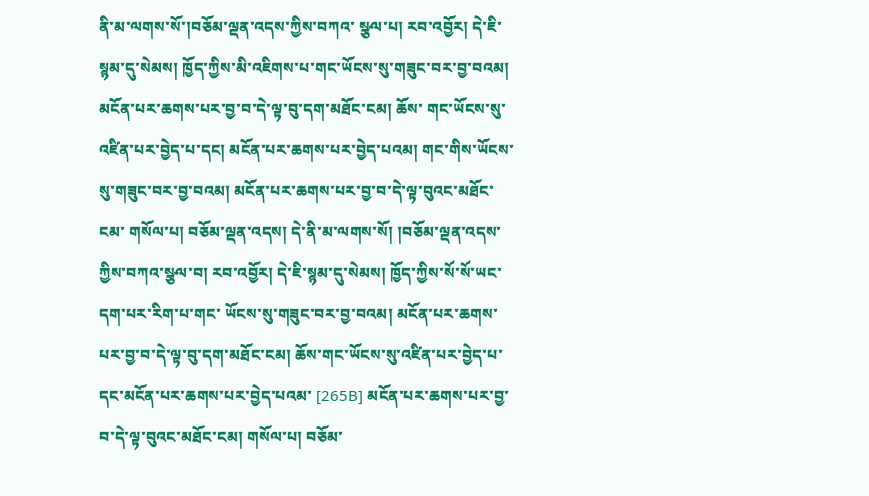ནི་མ་ལགས་སོ་།བཅོམ་ལྡན་འདས་ཀྱིས་བཀའ་ སྩལ་པ། རབ་འབྱོར། དེ་ཇི་སྙམ་དུ་སེམས། ཁྱོད་ཀྱིས་མི་འཇིགས་པ་གང་ཡོངས་སུ་གཟུང་བར་བྱ་བའམ། མངོན་པར་ཆགས་པར་བྱ་བ་དེ་ལྟ་བུ་དག་མཐོང་ངམ། ཆོས་ གང་ཡོངས་སུ་འཛིན་པར་བྱེད་པ་དང། མངོན་པར་ཆགས་པར་བྱེད་པའམ། གང་གིས་ཡོངས་སུ་གཟུང་བར་བྱ་བའམ། མངོན་པར་ཆགས་པར་བྱ་བ་དེ་ལྟ་བུའང་མཐོང་ངམ་ གསོལ་པ། བཅོམ་ལྡན་འདས། དེ་ནི་མ་ལགས་སོ། །བཅོམ་ལྡན་འདས་ཀྱིས་བཀའ་སྩལ་བ། རབ་འབྱོར། དེ་ཇི་སྙམ་དུ་སེམས། ཁྱོད་ཀྱིས་སོ་སོ་ཡང་དག་པར་རིག་པ་གང་ ཡོངས་སུ་གཟུང་བར་བྱ་བའམ། མངོན་པར་ཆགས་པར་བྱ་བ་དེ་ལྟ་བུ་དག་མཐོང་ངམ། ཆོས་གང་ཡོངས་སུ་འཛིན་པར་བྱེད་པ་དང་མངོན་པར་ཆགས་པར་བྱེད་པའམ་ [265B] མངོན་པར་ཆགས་པར་བྱ་བ་དེ་ལྟ་བུའང་མཐོང་ངམ། གསོལ་པ། བཅོམ་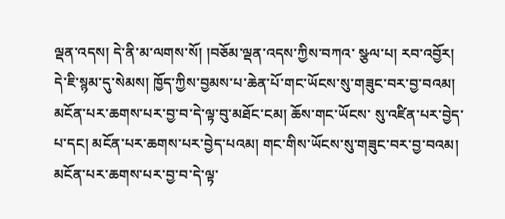ལྡན་འདས། དེ་ནི་མ་ལགས་སོ། །བཅོམ་ལྡན་འདས་ཀྱིས་བཀའ་ སྩལ་པ། རབ་འབྱོར། དེ་ཇི་སྙམ་དུ་སེམས། ཁྱོད་ཀྱིས་བྱམས་པ་ཆེན་པོ་གང་ཡོངས་སུ་གཟུང་བར་བྱ་བའམ། མངོན་པར་ཆགས་པར་བྱ་བ་དེ་ལྟ་བུ་མཐོང་ངམ། ཆོས་གང་ཡོངས་ སུ་འཛིན་པར་བྱེད་པ་དང། མངོན་པར་ཆགས་པར་བྱེད་པའམ། གང་གིས་ཡོངས་སུ་གཟུང་བར་བྱ་བའམ། མངོན་པར་ཆགས་པར་བྱ་བ་དེ་ལྟ་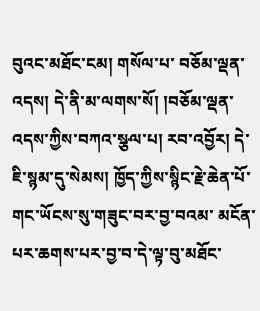བུའང་མཐོང་ངམ། གསོལ་པ་ བཅོམ་ལྡན་འདས། དེ་ནི་མ་ལགས་སོ། །བཅོམ་ལྡན་འདས་ཀྱིས་བཀའ་སྩལ་པ། རབ་འབྱོར། དེ་ཇི་སྙམ་དུ་སེམས། ཁྱོད་ཀྱིས་སྙིང་རྗེ་ཆེན་པོ་གང་ཡོངས་སུ་གཟུང་བར་བྱ་བའམ་ མངོན་པར་ཆགས་པར་བྱ་བ་དེ་ལྟ་བུ་མཐོང་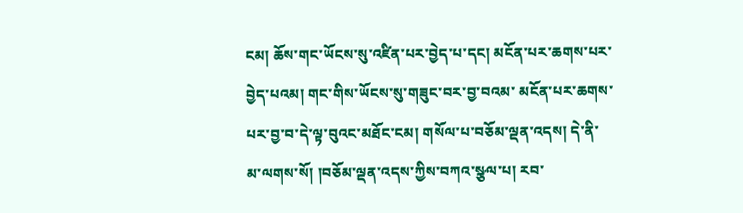ངམ། ཆོས་གང་ཡོངས་སུ་འཛིན་པར་བྱེད་པ་དང། མངོན་པར་ཆགས་པར་བྱེད་པའམ། གང་གིས་ཡོངས་སུ་གཟུང་བར་བྱ་བའམ་ མངོན་པར་ཆགས་པར་བྱ་བ་དེ་ལྟ་བུའང་མཐོང་ངམ། གསོལ་པ་བཅོམ་ལྡན་འདས། དེ་ནི་མ་ལགས་སོ། །བཅོམ་ལྡན་འདས་ཀྱིས་བཀའ་སྩལ་པ། རབ་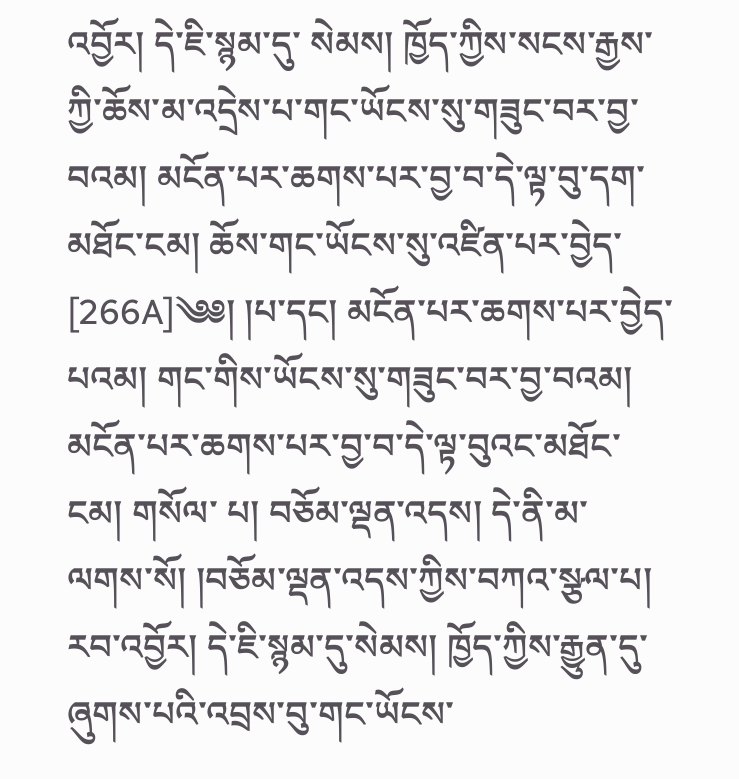འབྱོར། དེ་ཇི་སྙམ་དུ་ སེམས། ཁྱོད་ཀྱིས་སངས་རྒྱས་ཀྱི་ཆོས་མ་འདྲེས་པ་གང་ཡོངས་སུ་གཟུང་བར་བྱ་བའམ། མངོན་པར་ཆགས་པར་བྱ་བ་དེ་ལྟ་བུ་དག་མཐོང་ངམ། ཆོས་གང་ཡོངས་སུ་འཛིན་པར་བྱེད་ [266A]༄༅། །པ་དང། མངོན་པར་ཆགས་པར་བྱེད་པའམ། གང་གིས་ཡོངས་སུ་གཟུང་བར་བྱ་བའམ། མངོན་པར་ཆགས་པར་བྱ་བ་དེ་ལྟ་བུའང་མཐོང་ངམ། གསོལ་ པ། བཅོམ་ལྡན་འདས། དེ་ནི་མ་ལགས་སོ། །བཅོམ་ལྡན་འདས་ཀྱིས་བཀའ་སྩལ་པ། རབ་འབྱོར། དེ་ཇི་སྙམ་དུ་སེམས། ཁྱོད་ཀྱིས་རྒྱུན་དུ་ཞུགས་པའི་འབྲས་བུ་གང་ཡོངས་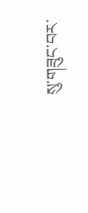སུ་གཟུང་བར་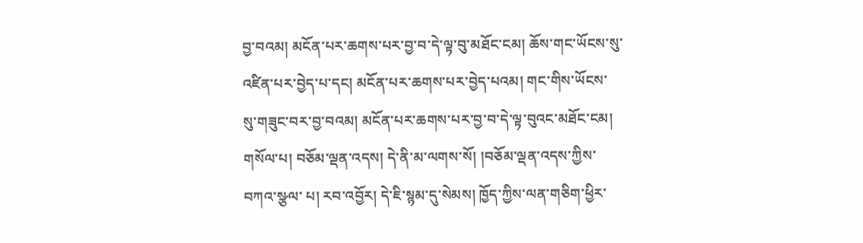བྱ་བའམ། མངོན་པར་ཆགས་པར་བྱ་བ་དེ་ལྟ་བུ་མཐོང་ངམ། ཆོས་གང་ཡོངས་སུ་འཛིན་པར་བྱེད་པ་དང། མངོན་པར་ཆགས་པར་བྱེད་པའམ། གང་གིས་ཡོངས་ སུ་གཟུང་བར་བྱ་བའམ། མངོན་པར་ཆགས་པར་བྱ་བ་དེ་ལྟ་བུའང་མཐོང་ངམ། གསོལ་པ། བཅོམ་ལྡན་འདས། དེ་ནི་མ་ལགས་སོ། །བཅོམ་ལྡན་འདས་ཀྱིས་བཀའ་སྩལ་ པ། རབ་འབྱོར། དེ་ཇི་སྙམ་དུ་སེམས། ཁྱོད་ཀྱིས་ལན་གཅིག་ཕྱིར་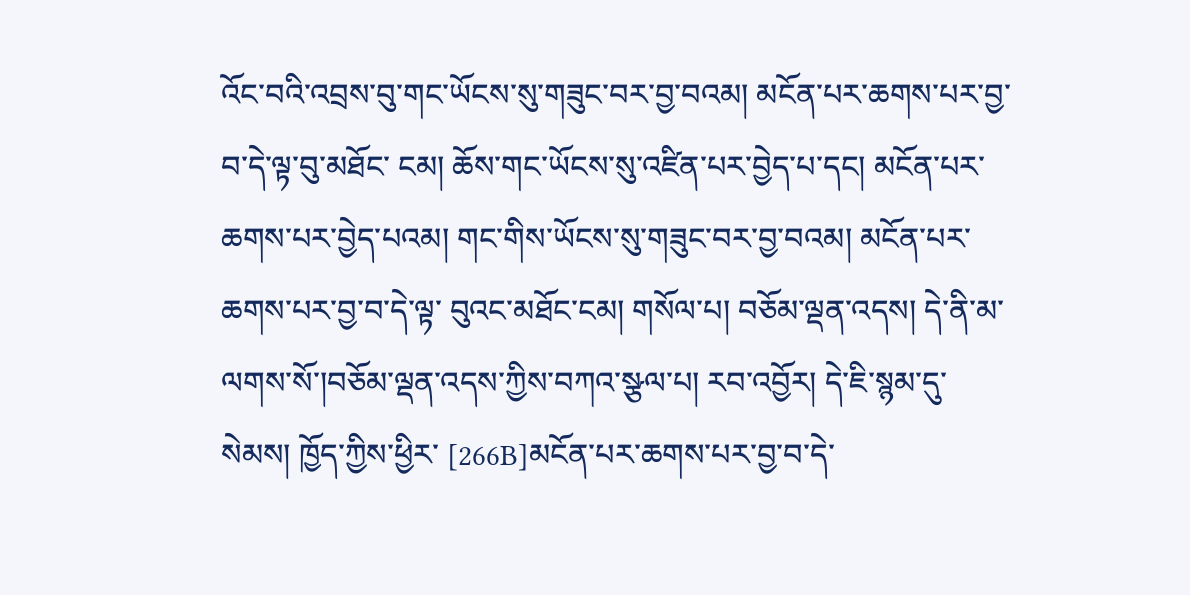འོང་བའི་འབྲས་བུ་གང་ཡོངས་སུ་གཟུང་བར་བྱ་བའམ། མངོན་པར་ཆགས་པར་བྱ་བ་དེ་ལྟ་བུ་མཐོང་ ངམ། ཆོས་གང་ཡོངས་སུ་འཛིན་པར་བྱེད་པ་དང། མངོན་པར་ཆགས་པར་བྱེད་པའམ། གང་གིས་ཡོངས་སུ་གཟུང་བར་བྱ་བའམ། མངོན་པར་ཆགས་པར་བྱ་བ་དེ་ལྟ་ བུའང་མཐོང་ངམ། གསོལ་པ། བཅོམ་ལྡན་འདས། དེ་ནི་མ་ལགས་སོ་།བཅོམ་ལྡན་འདས་ཀྱིས་བཀའ་སྩལ་པ། རབ་འབྱོར། དེ་ཇི་སྙམ་དུ་སེམས། ཁྱོད་ཀྱིས་ཕྱིར་ [266B]མངོན་པར་ཆགས་པར་བྱ་བ་དེ་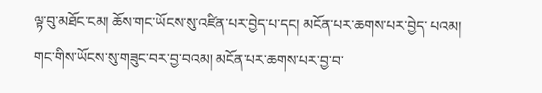ལྟ་བུ་མཐོང་ངམ། ཆོས་གང་ཡོངས་སུ་འཛིན་པར་བྱེད་པ་དང། མངོན་པར་ཆགས་པར་བྱེད་ པའམ། གང་གིས་ཡོངས་སུ་གཟུང་བར་བྱ་བའམ། མངོན་པར་ཆགས་པར་བྱ་བ་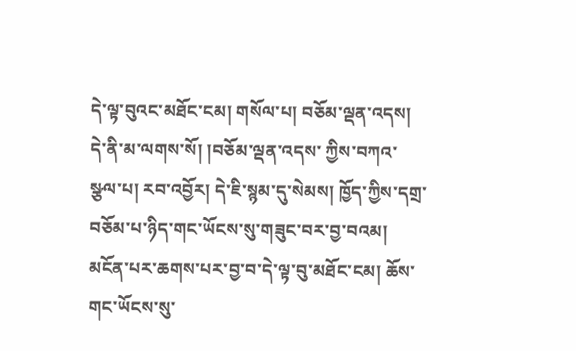དེ་ལྟ་བུའང་མཐོང་ངམ། གསོལ་པ། བཅོམ་ལྡན་འདས། དེ་ནི་མ་ལགས་སོ། །བཅོམ་ལྡན་འདས་ ཀྱིས་བཀའ་སྩལ་པ། རབ་འབྱོར། དེ་ཇི་སྙམ་དུ་སེམས། ཁྱོད་ཀྱིས་དགྲ་བཅོམ་པ་ཉིད་གང་ཡོངས་སུ་གཟུང་བར་བྱ་བའམ། མངོན་པར་ཆགས་པར་བྱ་བ་དེ་ལྟ་བུ་མཐོང་ངམ། ཆོས་ གང་ཡོངས་སུ་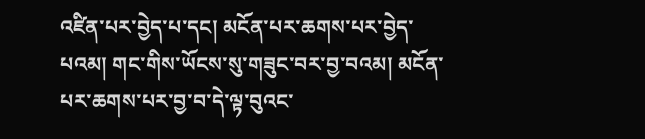འཛིན་པར་བྱེད་པ་དང། མངོན་པར་ཆགས་པར་བྱེད་པའམ། གང་གིས་ཡོངས་སུ་གཟུང་བར་བྱ་བའམ། མངོན་པར་ཆགས་པར་བྱ་བ་དེ་ལྟ་བུའང་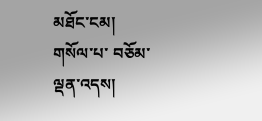མཐོང་ངམ། གསོལ་པ་ བཅོམ་ལྡན་འདས།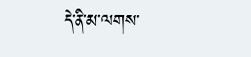དེ་ནི་མ་ལགས་